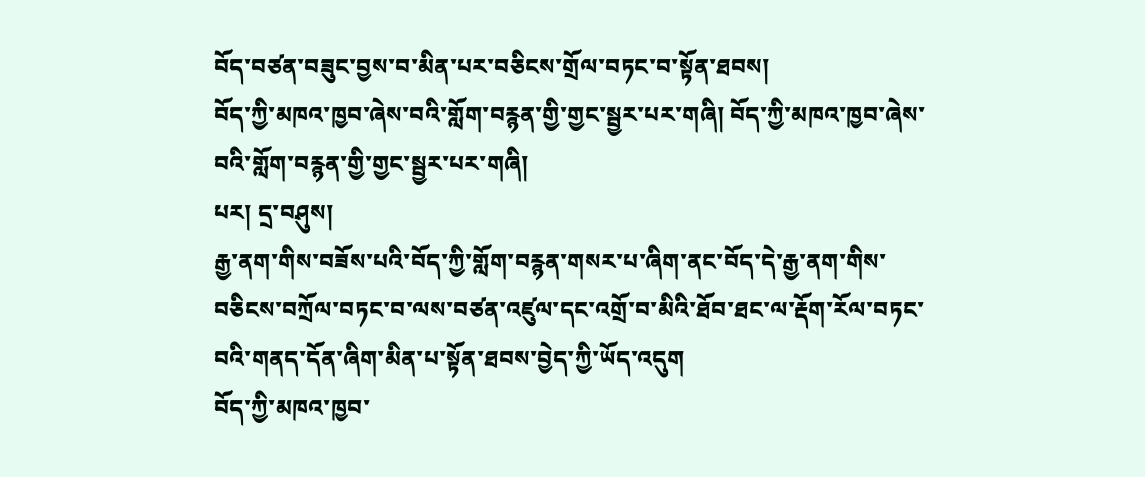བོད་བཙན་བཟུང་བྱས་བ་མིན་པར་བཅིངས་གྲོལ་བཏང་བ་སྟོན་ཐབས།
བོད་ཀྱི་མཁའ་ཁྱབ་ཞེས་བའི་གློག་བརྙན་གྱི་གྱང་སྦྱར་པར་གཞི། བོད་ཀྱི་མཁའ་ཁྱབ་ཞེས་བའི་གློག་བརྙན་གྱི་གྱང་སྦྱར་པར་གཞི།
པར། དྲ་བཤུས།
རྒྱ་ནག་གིས་བཟོས་པའི་བོད་ཀྱི་གློག་བརྙན་གསར་པ་ཞིག་ནང་བོད་དེ་རྒྱ་ནག་གིས་བཅིངས་བཀྲོལ་བཏང་བ་ལས་བཙན་འཛུལ་དང་འགྲོ་བ་མིའི་ཐོབ་ཐང་ལ་རྡོག་རོལ་བཏང་བའི་གནད་དོན་ཞིག་མིན་པ་སྟོན་ཐབས་བྱེད་ཀྱི་ཡོད་འདུག
བོད་ཀྱི་མཁའ་ཁྱབ་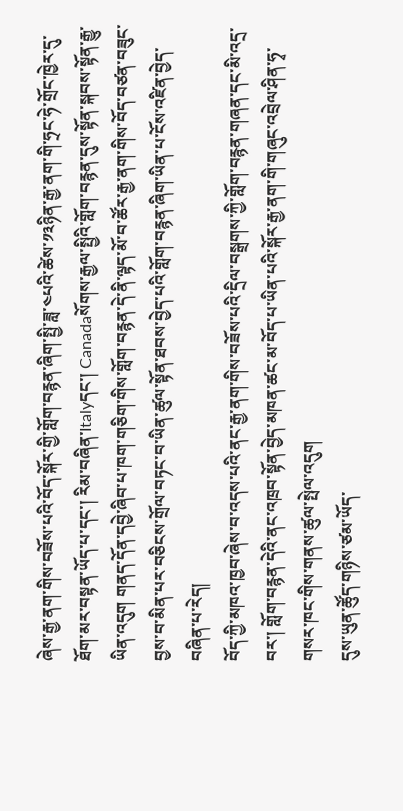ཞེས་རྒྱ་ནག་གིས་བཟོས་པའི་བོད་སྐོར་གྱི་གློག་བརྙན་ཞིག་སྤྱི་ཟླ་༤པའི་ཚེས་༡༣ཉིན་རྒྱ་ནག་གི་ཧྲང་ཧེ་གྲོང་ཁྱེར་དུ་ཐོག་མར་བསྟན་ཡོད་པ་དང་། རིམ་བཞིན་Italyདང་། Canadaསོགས་རྒྱལ་སྤྱིའི་གློག་བརྙན་དུས་སྟོན་སྐབས་སྟོན་རྒྱུ་ཡིན་འདུག གནད་དོན་དབྱེ་ཞིབ་པ་ཁག་གཅིག་གིས་གློག་བརྙན་དེ་ནི་ལྟད་མོ་བ་ཚོར་རྒྱ་ནག་གིས་བོད་བཙན་བཟུང་བྱས་བ་མིན་པར་བཅིངས་གྲོལ་བཏང་བ་ཡིན་ཚུལ་སྟོན་ཐབས་བྱེད་པའི་གློག་བརྙན་ཞིག་ཡིན་པ་ངོས་འཛིན་བྱེད་བཞིན་པ་རེད།
བོད་ཀྱི་མཁའ་ཁྱབ་ཞེས་བ་འདས་པའི་ནང་རྒྱ་ནག་གིས་བཟོས་པའི་དྲིལ་བསྒྲགས་ཀྱི་གློག་བརྙན་གཞན་དང་མི་འདྲ་བར་། གློག་བརྙན་དེའི་ནང་འཁྲབ་སྟོན་བྱེད་མཁན་ཚང་མ་བོད་པ་ཡིན་པའི་སྐོར་རྒྱ་ནག་གི་གཞུང་འབྲེལ་ཤིན་ཧྭ་གསར་ཁང་གིས་གནས་ཚུལ་སྤེལ་འདུག
དུས་ཡུན་ཚོུད་གཉིས་ཙམ་ཡོད་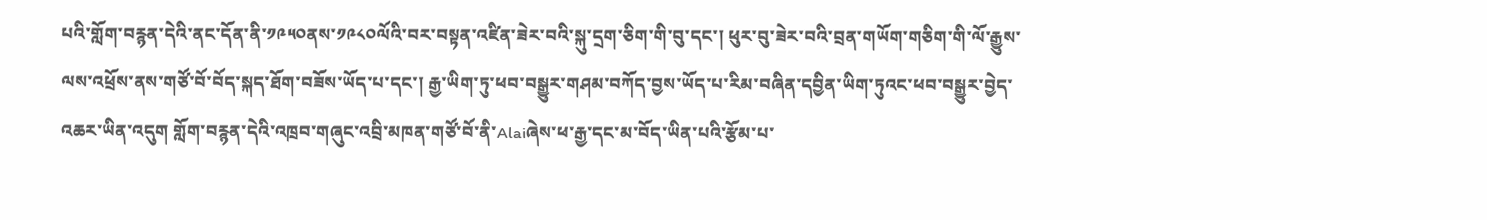པའི་གློག་བརྙན་དེའི་ནང་དོན་ནི་༡༩༥༠ནས་༡༩༨༠ལོའི་བར་བསྟན་འཛིན་ཟེར་བའི་སྐུ་དྲག་ཅིག་གི་བུ་དང་། ཕུར་བུ་ཟེར་བའི་བྲན་གཡོག་གཅིག་གི་ལོ་རྒྱུས་ལས་འཕྲོས་ནས་གཙོ་བོ་བོད་སྐད་ཐོག་བཟོས་ཡོད་པ་དང་། རྒྱ་ཡིག་ཏུ་ཕབ་བསྒྱུར་གཤམ་བཀོད་བྱས་ཡོད་པ་རིམ་བཞིན་དབྱིན་ཡིག་ཏུའང་ཕབ་བསྒྱུར་བྱེད་འཆར་ཡིན་འདུག གློག་བརྙན་དེའི་འཁྲབ་གཞུང་འབྲི་མཁན་གཙོ་བོ་ནི་Alaiཞེས་ཕ་རྒྱ་དང་མ་བོད་ཡིན་པའི་རྩོམ་པ་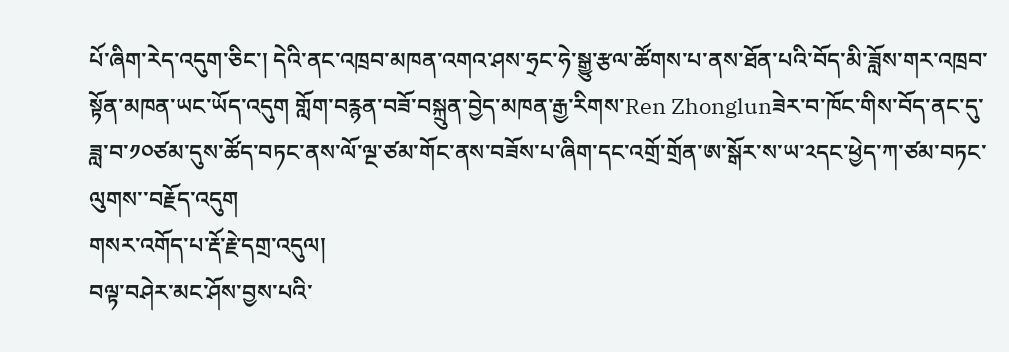པོ་ཞིག་རེད་འདུག་ཅིང་། དེའི་ནང་འཁྲབ་མཁན་འགའ་ཤས་ཧྲང་ཧེ་སྒྱུ་རྩལ་ཚོགས་པ་ནས་ཐོན་པའི་བོད་མི་ཟློས་གར་འཁྲབ་སྟོན་མཁན་ཡང་ཡོད་འདུག གློག་བརྙན་བཟོ་བསྐྲུན་བྱེད་མཁན་རྒྱ་རིགས་Ren Zhonglunཟེར་བ་ཁོང་གིས་བོད་ནང་དུ་ཟླ་བ་༡༠ཙམ་དུས་ཚོད་བཏང་ནས་ལོ་ལྔ་ཙམ་གོང་ནས་བཟོས་པ་ཞིག་དང་འགྲོ་གྲོན་ཨ་སྒོར་ས་ཡ་༢དང་ཕྱེད་ཀ་ཙམ་བཏང་ལུགས་་བརྗོད་འདུག
གསར་འགོད་པ་རྡོ་རྗེ་དགྲ་འདུལ།
བལྟ་བཤེར་མང་ཤོས་བྱས་པའི་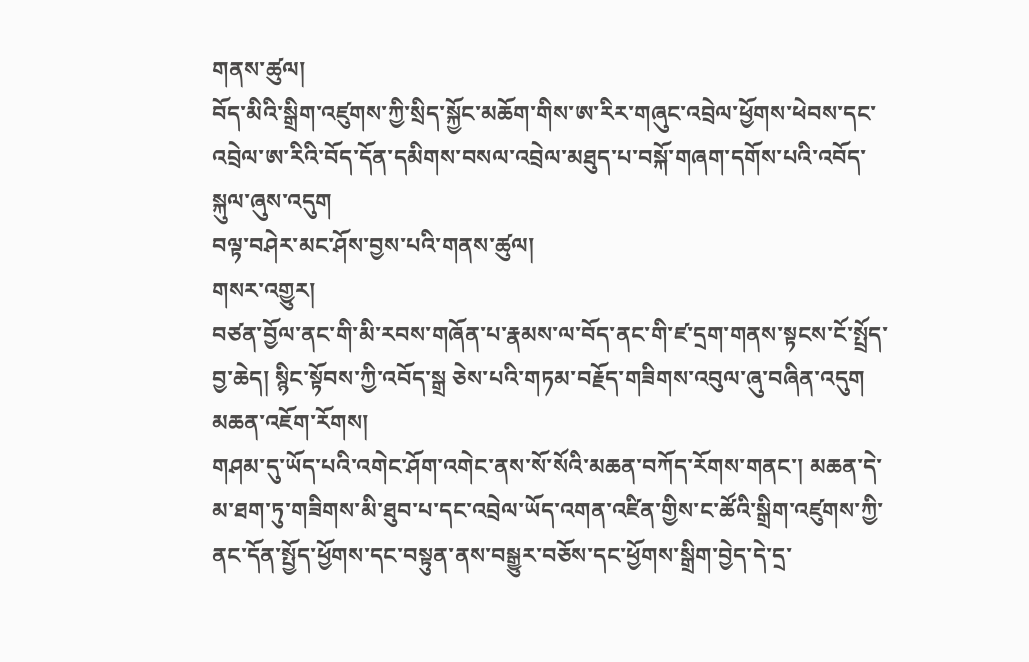གནས་ཚུལ།
བོད་མིའི་སྒྲིག་འཛུགས་ཀྱི་སྲིད་སྐྱོང་མཆོག་གིས་ཨ་རིར་གཞུང་འབྲེལ་ཕྱོགས་ཕེབས་དང་འབྲེལ་ཨ་རིའི་བོད་དོན་དམིགས་བསལ་འབྲེལ་མཐུད་པ་བསྐོ་གཞག་དགོས་པའི་འབོད་སྐུལ་ཞུས་འདུག
བལྟ་བཤེར་མང་ཤོས་བྱས་པའི་གནས་ཚུལ།
གསར་འགྱུར།
བཙན་བྱོལ་ནང་གི་མི་རབས་གཞོན་པ་རྣམས་ལ་བོད་ནང་གི་ཛ་དྲག་གནས་སྟངས་ངོ་སྤྲོད་བྱ་ཆེད། སྙིང་སྟོབས་ཀྱི་འབོད་སྒྲ ཅེས་པའི་གཏམ་བརྗོད་གཟིགས་འབུལ་ཞུ་བཞིན་འདུག
མཆན་འཇོག་རོགས།
གཤམ་དུ་ཡོད་པའི་འགེང་ཤོག་འགེང་ནས་སོ་སོའི་མཆན་བཀོད་རོགས་གནང་། མཆན་དེ་མ་ཐག་ཏུ་གཟིགས་མི་ཐུབ་པ་དང་འབྲེལ་ཡོད་འགན་འཛིན་གྱིས་ང་ཚོའི་སྒྲིག་འཛུགས་ཀྱི་ནང་དོན་སྤྱོད་ཕྱོགས་དང་བསྟུན་ནས་བསྒྱུར་བཅོས་དང་ཕྱོགས་སྒྲིག་བྱེད་དེ་དྲ་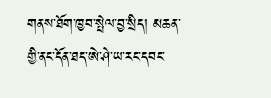གནས་ཐོག་ཁྱབ་སྤེལ་བྱ་སྲིད། མཆན་གྱི་ནང་དོན་ཐད་ཨེ་ཤེ་ཡ་རང་དབང་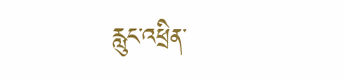རླུང་འཕྲིན་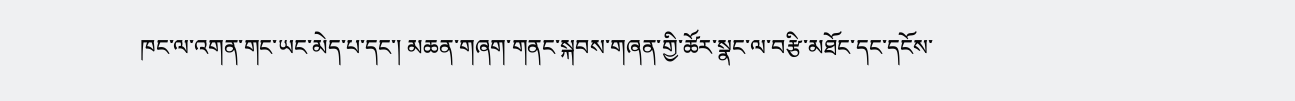ཁང་ལ་འགན་གང་ཡང་མེད་པ་དང་། མཆན་གཞག་གནང་སྐབས་གཞན་གྱི་ཚོར་སྣང་ལ་བརྩི་མཐོང་དང་དངོས་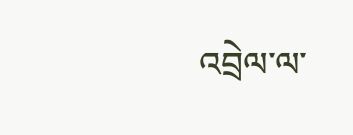འབྲེལ་ལ་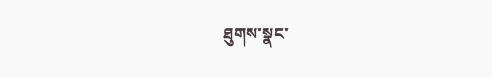ཐུགས་སྣང་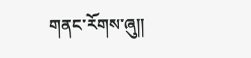གནང་རོགས་ཞུ༎